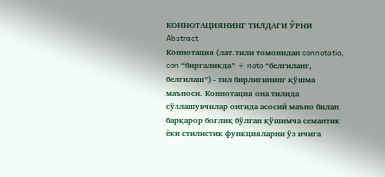КОННОТАЦИЯНИНГ ТИЛДАГИ ЎРНИ
Abstract
Коннотация (лат.тили томонидан connotatio, con “биргаликда” + noto “белгиланг, белгилаш”) - тил бирлигининг қўшма маъноси. Коннотация она тилида сўзлашувчилар онгида асосий маъно билан барқарор боғлиқ бўлган қўшимча семантик ёки стилистик функцияларни ўз ичига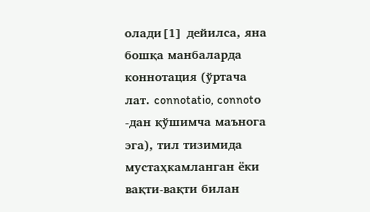олади[1] дейилса, яна бошқа манбаларда коннотация (ўртача лат. connotatio, connotо -дан қўшимча маънога эга), тил тизимида мустаҳкамланган ёки вақти-вақти билан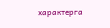характерга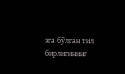эга бўлган тил бирлигининг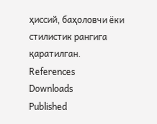ҳиссий, баҳоловчи ёки стилистик рангига қаратилган.
References
Downloads
Published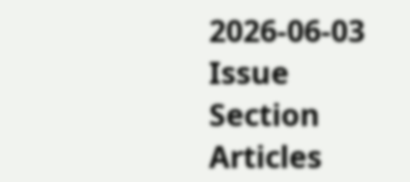2026-06-03
Issue
Section
Articles